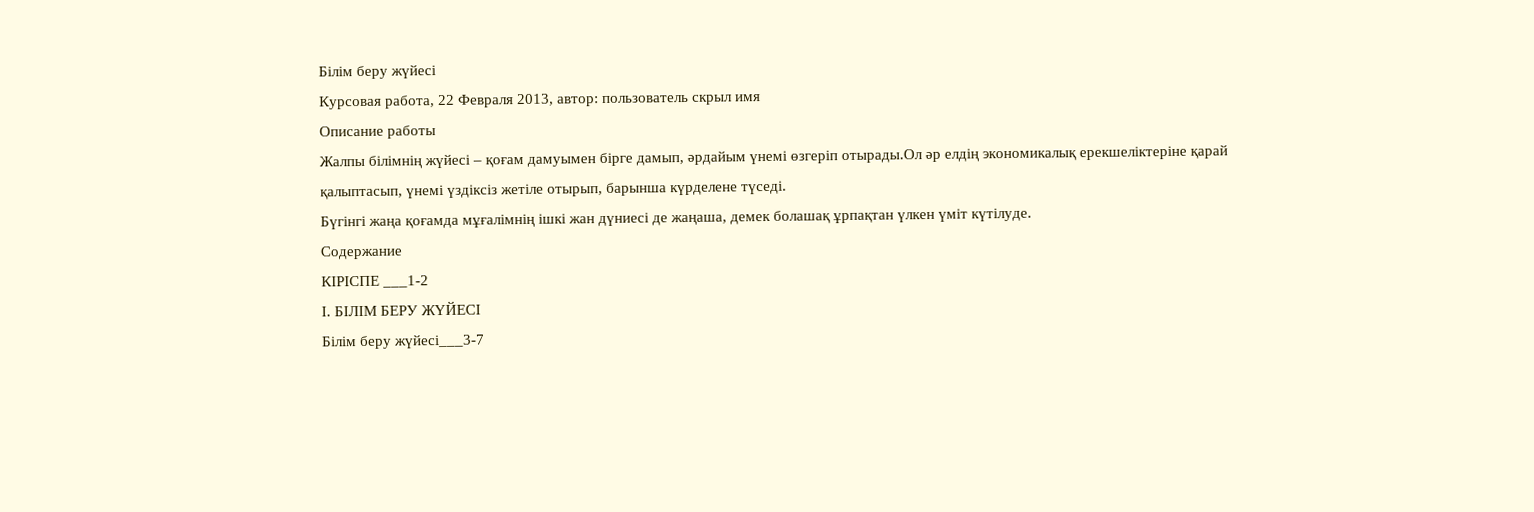Білім беру жүйесі
Курсовая работа, 22 Февраля 2013, автор: пользователь скрыл имя
Описание работы
Жалпы білімнің жүйесі – қоғам дамуымен бірге дамып, әрдайым үнемі өзгеріп отырады.Ол әр елдің экономикалық ерекшеліктеріне қарай қалыптасып, үнемі үздіксіз жетіле отырып, барынша күрделене түседі.
Бүгінгі жаңа қоғамда мұғалімнің ішкі жан дүниесі де жаңаша, демек болашақ ұрпақтан үлкен үміт күтілуде.
Содержание
КІРІСПЕ ___1-2
І. БІЛІМ БЕРУ ЖҮЙЕСІ
Білім беру жүйесі___3-7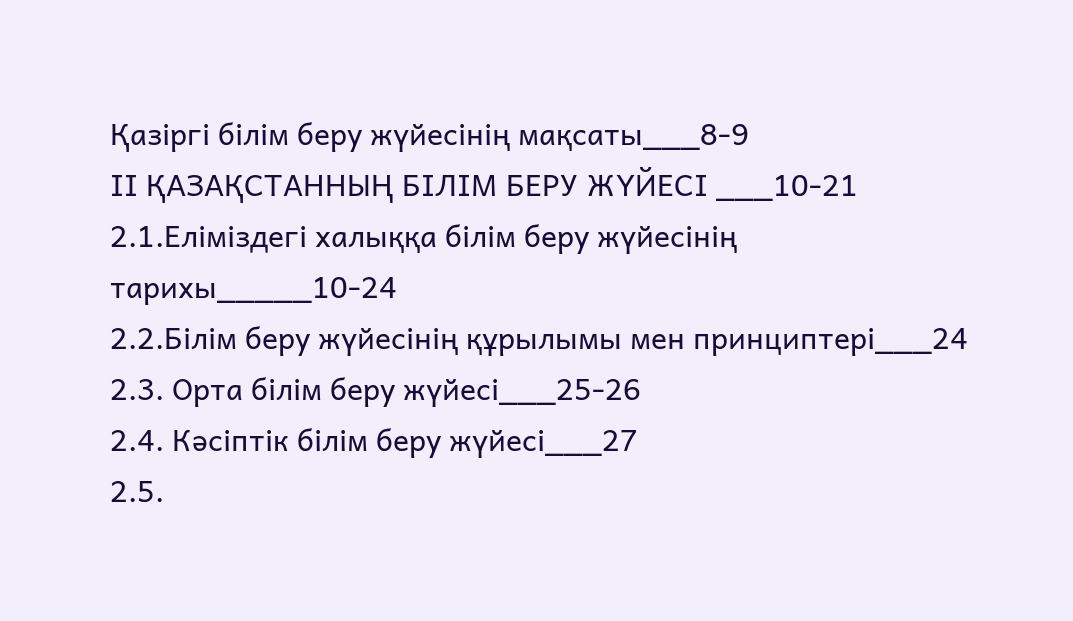Қазіргі білім беру жүйесінің мақсаты___8-9
ІІ ҚАЗАҚСТАННЫҢ БІЛІМ БЕРУ ЖҮЙЕСІ ___10-21
2.1.Еліміздегі халыққа білім беру жүйесінің тарихы_____10-24
2.2.Білім беру жүйесінің құрылымы мен принциптері___24
2.3. Орта білім беру жүйесі___25-26
2.4. Кәсіптік білім беру жүйесі___27
2.5.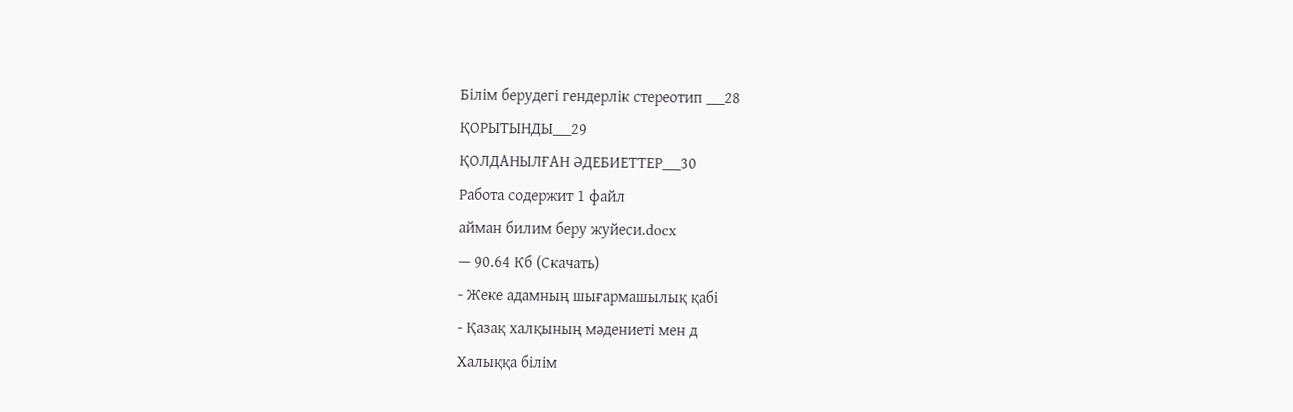Білім берудегі гендерлік стереотип ___28
ҚОРЫТЫНДЫ___29
ҚОЛДАНЫЛҒАН ӘДЕБИЕТТЕР___30
Работа содержит 1 файл
айман билим беру жуйеси.docx
— 90.64 Кб (Скачать)
- Жеке адамның шығармашылық қабі
- Қазақ халқының мәдениеті мен д
Халыққа білім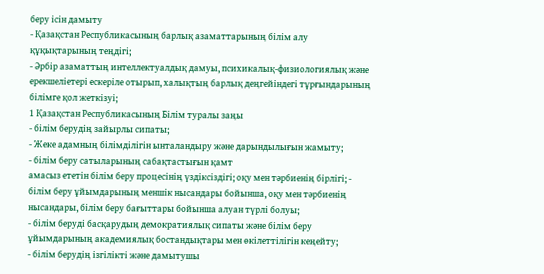беру ісін дамыту
- Қазақстан Республикасының барлық азаматтарының білім алу құқықтарының теңдігі;
- Әрбір азаматтың интеллектуалдық дамуы, психикалық-физиологиялық және ерекшеліетері ескеріле отырып, халықтың барлық деңгейіндегі тұрғындарының білімге қол жеткізуі;
1 Қазақстан Республикасының Білім туралы заңы
- білім берудің зайырлы сипаты;
- Жеке адамның білімділігін ынталандыру және дарындылығын жамыту;
- білім беру сатыларының сабақтастығын қамт
амасыз ететін білім беру процесінің үздіксіздігі; оқу мен тәрбиенің бірлігі; - білім беру ұйымдарының меншік нысандары бойынша, оқу мен тәрбиенің нысандары, білім беру бағыттары бойынша алуан түрлі болуы;
- білім беруді басқарудың демократиялық сипаты және білім беру ұйымдарының академиялық бостандықтары мен өкілеттілігін кеңейту;
- білім берудің ізгілікті және дамытушы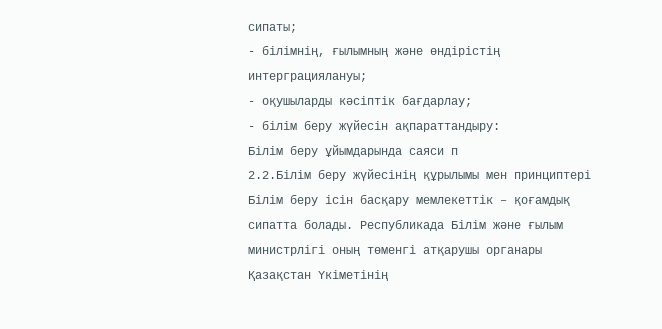сипаты;
- білімнің, ғылымның және өндірістің интерграциялануы;
- оқушыларды кәсіптік бағдарлау;
- білім беру жүйесін ақпараттандыру:
Білім беру ұйымдарында саяси п
2.2.Білім беру жүйесінің құрылымы мен принциптері
Білім беру ісін басқару мемлекеттік – қоғамдық сипатта болады. Республикада Білім және ғылым министрлігі оның төменгі атқарушы органары Қазақстан Үкіметінің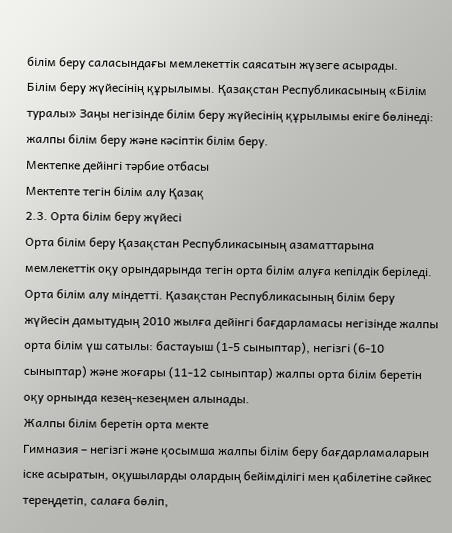білім беру саласындағы мемлекеттік саясатын жүзеге асырады.
Білім беру жүйесінің құрылымы. Қазақстан Республикасының «Білім туралы» Заңы негізінде білім беру жүйесінің құрылымы екіге бөлінеді: жалпы білім беру және кәсіптік білім беру.
Мектепке дейінгі тәрбие отбасы
Мектепте тегін білім алу Қазақ
2.3. Орта білім беру жүйесі
Орта білім беру Қазақстан Республикасының азаматтарына мемлекеттік оқу орындарында тегін орта білім алуға кепілдік беріледі. Орта білім алу міндетті. Қазақстан Республикасының білім беру жүйесін дамытудың 2010 жылға дейінгі бағдарламасы негізінде жалпы орта білім үш сатылы: бастауыш (1-5 сыныптар), негізгі (6-10 сыныптар) және жоғары (11-12 сыныптар) жалпы орта білім беретін оқу орнында кезең-кезеңмен алынады.
Жалпы білім беретін орта мекте
Гимназия – негізгі және қосымша жалпы білім беру бағдарламаларын іске асыратын, оқушыларды олардың бейімділігі мен қабілетіне сәйкес тереңдетіп, салаға бөліп,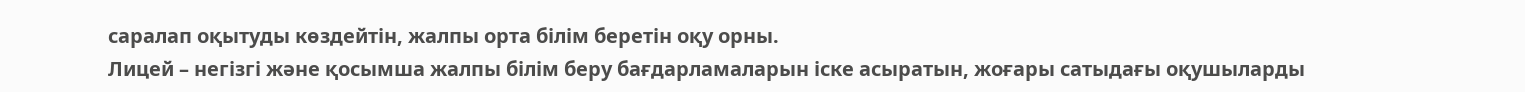саралап оқытуды көздейтін, жалпы орта білім беретін оқу орны.
Лицей – негізгі және қосымша жалпы білім беру бағдарламаларын іске асыратын, жоғары сатыдағы оқушыларды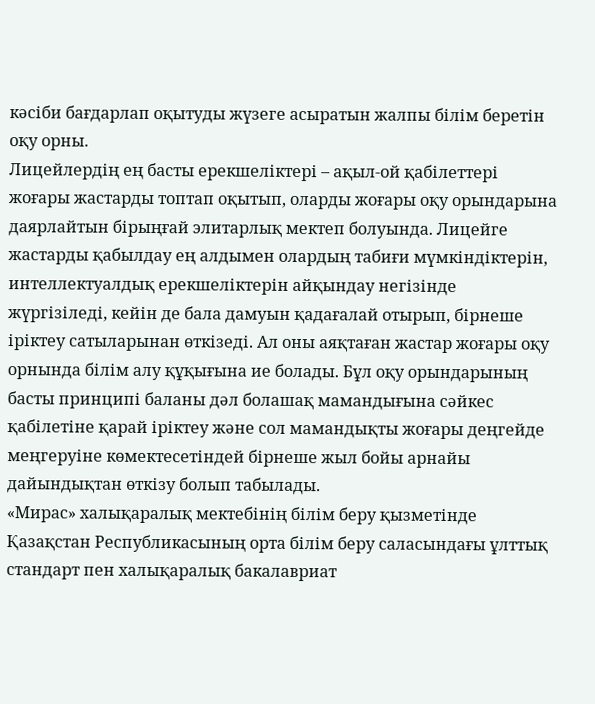кәсіби бағдарлап оқытуды жүзеге асыратын жалпы білім беретін оқу орны.
Лицейлердің ең басты ерекшеліктері – ақыл-ой қабілеттері жоғары жастарды топтап оқытып, оларды жоғары оқу орындарына даярлайтын бірыңғай элитарлық мектеп болуында. Лицейге жастарды қабылдау ең алдымен олардың табиғи мүмкіндіктерін, интеллектуалдық ерекшеліктерін айқындау негізінде жүргізіледі, кейін де бала дамуын қадағалай отырып, бірнеше іріктеу сатыларынан өткізеді. Ал оны аяқтаған жастар жоғары оқу орнында білім алу құқығына ие болады. Бұл оқу орындарының басты принципі баланы дәл болашақ мамандығына сәйкес қабілетіне қарай іріктеу және сол мамандықты жоғары деңгейде меңгеруіне көмектесетіндей бірнеше жыл бойы арнайы дайындықтан өткізу болып табылады.
«Мирас» халықаралық мектебінің білім беру қызметінде Қазақстан Республикасының орта білім беру саласындағы ұлттық стандарт пен халықаралық бакалавриат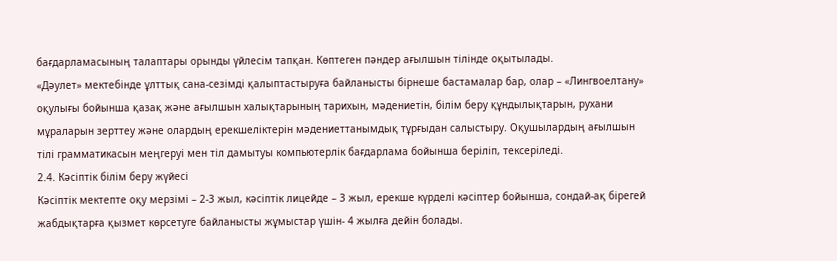бағдарламасының талаптары орынды үйлесім тапқан. Көптеген пәндер ағылшын тілінде оқытылады.
«Дәулет» мектебінде ұлттық сана-сезімді қалыптастыруға байланысты бірнеше бастамалар бар, олар – «Лингвоелтану» оқулығы бойынша қазақ және ағылшын халықтарының тарихын, мәдениетін, білім беру құндылықтарын, рухани мұраларын зерттеу және олардың ерекшеліктерін мәдениеттанымдық тұрғыдан салыстыру. Оқушылардың ағылшын тілі грамматикасын меңгеруі мен тіл дамытуы компьютерлік бағдарлама бойынша беріліп, тексеріледі.
2.4. Кәсіптік білім беру жүйесі
Кәсіптік мектепте оқу мерзімі – 2-3 жыл, кәсіптік лицейде – 3 жыл, ерекше күрделі кәсіптер бойынша, сондай-ақ бірегей жабдықтарға қызмет көрсетуге байланысты жұмыстар үшін- 4 жылға дейін болады.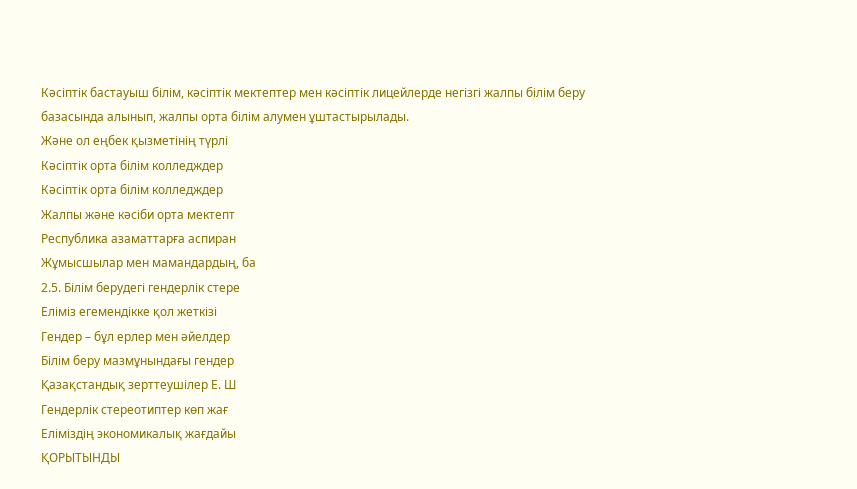Кәсіптік бастауыш білім, кәсіптік мектептер мен кәсіптік лицейлерде негізгі жалпы білім беру базасында алынып, жалпы орта білім алумен ұштастырылады.
Және ол еңбек қызметінің түрлі
Кәсіптік орта білім колледждер
Кәсіптік орта білім колледждер
Жалпы және кәсіби орта мектепт
Республика азаматтарға аспиран
Жұмысшылар мен мамандардың, ба
2.5. Білім берудегі гендерлік стере
Еліміз егемендікке қол жеткізі
Гендер – бұл ерлер мен әйелдер
Білім беру мазмұнындағы гендер
Қазақстандық зерттеушілер Е. Ш
Гендерлік стереотиптер көп жағ
Еліміздің экономикалық жағдайы
ҚОРЫТЫНДЫ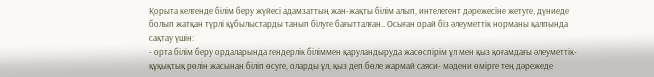Қорыта келгенде білім беру жүйесі адамзаттың жан-жақты білім алып, интелегент дәрежесіне жетуге, дүниеде болып жатқан түрлі құбылыстарды танып білуге бағытталған.. Осыған орай біз әлеуметтік норманы қалпында сақтау үшін:
- орта білім беру ордаларында гендерлік біліммен қаруландыруда жасөспірім ұл мен қыз қоғамдағы әлеуметтік- құқықтық рөлін жасынан біліп өсуге, оларды ұл, қыз деп бөле жармай саяси- мәдени өмірге тең дәрежеде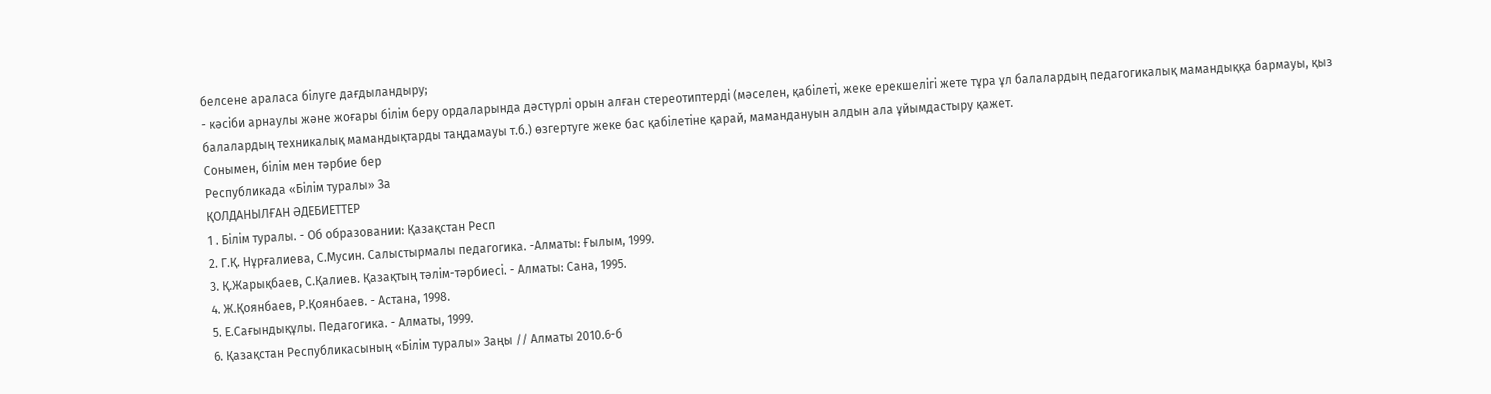белсене араласа білуге дағдыландыру;
- кәсіби арнаулы және жоғары білім беру ордаларында дәстүрлі орын алған стереотиптерді (мәселен, қабілеті, жеке ерекшелігі жете тұра ұл балалардың педагогикалық мамандыққа бармауы, қыз балалардың техникалық мамандықтарды таңдамауы т.б.) өзгертуге жеке бас қабілетіне қарай, мамандануын алдын ала ұйымдастыру қажет.
Сонымен, білім мен тәрбие бер
Республикада «Білім туралы» За
ҚОЛДАНЫЛҒАН ӘДЕБИЕТТЕР
1 . Білім туралы. - Об образовании: Қазақстан Респ
2. Г.Қ. Нұрғалиева, С.Мусин. Салыстырмалы педагогика. -Алматы: Ғылым, 1999.
3. Қ.Жарықбаев, С.Қалиев. Қазақтың тәлім-тәрбиесі. - Алматы: Сана, 1995.
4. Ж.Қоянбаев, Р.Қоянбаев. - Астана, 1998.
5. Е.Сағындықұлы. Педагогика. - Алматы, 1999.
6. Қазақстан Республикасының «Білім туралы» Заңы // Алматы 2010.6-б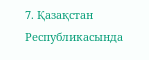7. Қазақстан Республикасында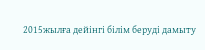2015жылға дейінгі білім беруді дамыту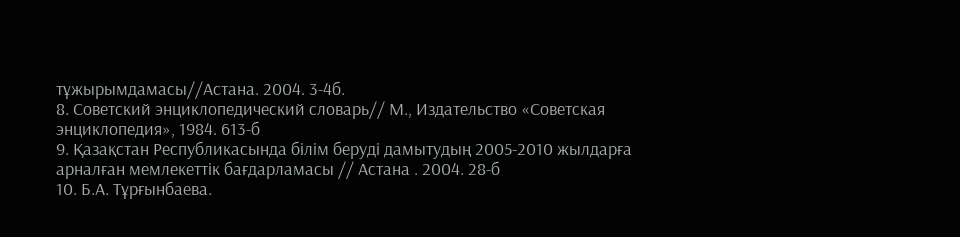тұжырымдамасы//Астана. 2004. 3-4б.
8. Советский энциклопедический словарь// М., Издательство «Советская энциклопедия», 1984. 613-б
9. Қазақстан Республикасында білім беруді дамытудың 2005-2010 жылдарға арналған мемлекеттік бағдарламасы // Астана . 2004. 28-б
10. Б.А. Тұрғынбаева.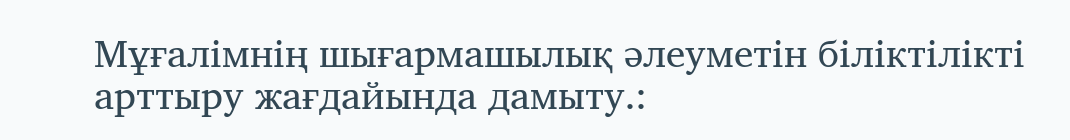Мұғалімнің шығармашылық әлеуметін біліктілікті арттыру жағдайында дамыту.: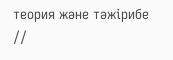теория және тәжірибе //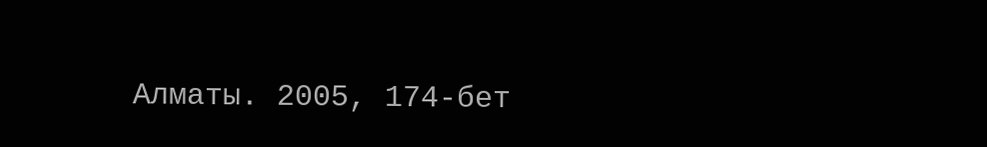Aлматы. 2005, 174-бет